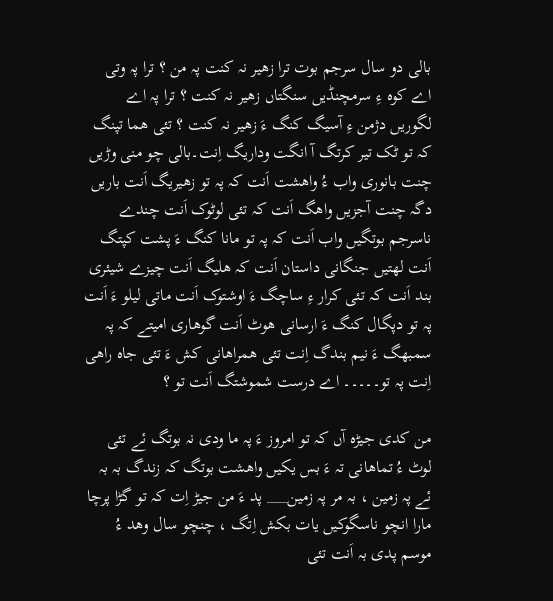بالی دو سال سرجم بوت ترا زھیر نہ کنت پہ من ؟ ترا پہ وتی اے کوہ ءِ سرمچنڈیں سنگتاں زھیر نہ کنت ؟ ترا پہ اے لگوریں دژمن ءِ آسیگ کنگ ءَ زھیر نہ کنت ؟ تئی ھما تپنگ کہ تو ٹک تیر کرتگ آ انگت وداریگ اِنت۔بالی چو منی وڑیں چنت بانوری واب ءُ واھشت اَنت کہ پہ تو زھیریگ اَنت باریں دگہ چنت آجزیں واھگ اَنت کہ تئی لوٹوک اَنت چندے ناسرجم بوتگیں واب اَنت کہ پہ تو مانا کنگ ءَ پشت کپتگ اَنت لھتیں جنگانی داستان اَنت کہ ھلیگ اَنت چیزے شیئری بند اَنت کہ تئی کرار ءِ ساچگ ءَ اوشتوک اَنت ماتی لیلو ءَ اَنت پہ تو دپگال کنگ ءَ ارسانی ھوٹ اَنت گوھاری امیتے کہ پہ سمبھگ ءَ نیم بندگ اِنت تئی ھمراھانی کش ءَ تئی جاہ راھی اِنت پہ تو۔۔۔۔۔ اے درست شموشتگ اَنت تو ؟

من کدی جیڑہ آں کہ تو امروز ءَ پہ ما ودی نہ بوتگ ئے تئی لوٹ ءُ تماھانی تہ ءَ بس یکیں واھشت بوتگ کہ زندگ بہ بہ ئے پہ زمین ، بہ مر پہ زمین___ پد ءَ من جیڑ اِت کہ تو گڑا پرچا مارا انچو ناسگوکیں یات بکش اِتگ ، چنچو سال وھد ءُ موسم پدی بہ اَنت تئی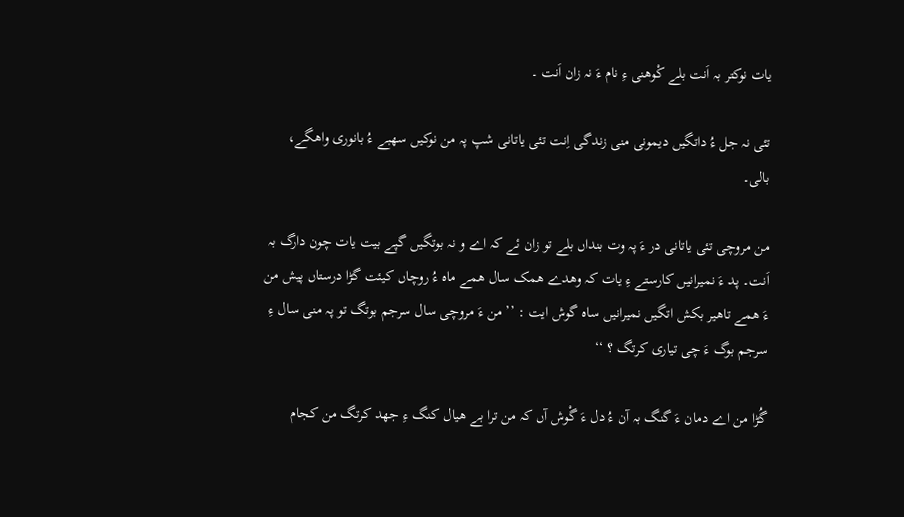یات نوکتر بہ اَنت بلے کْوھنی ءِ نام ءَ نہ زان اَنت ۔

تئی نہ جل ءُ داتگیں دیمونی منی زندگی اِنت تئی یاتانی شپ پہ من نوکیں سھبے ءُ بانوری واھگے، بالی۔

من مروچی تئی یاتانی در ءَ پہ وت بنداں بلے تو زان ئے کہ اے و نہ بوتگیں گپے بیت یات چون دارگ بہ اَنت۔ پد ءَ نمیرانیں کارستے ءِ یات کہ وھدے ھمک سال ھمے ماہ ءُ روچاں کیئت گڑا درستاں پیش من ءَ ھمے تاھیر بکش اتگیں نمیرانیں ساہ گوش ایت : ’’ من ءَ مروچی سال سرجم بوتگ تو پہ منی سال ءِ سرجم بوگ ءَ چی تیاری کرتگ ؟ ‘‘

گُڑا من اے دمان ءَ گنگ بہ آن ءُ دل ءَ گْوش آں کہ من ترا بے ھیال کنگ ءِ جھد کرتگ من کجام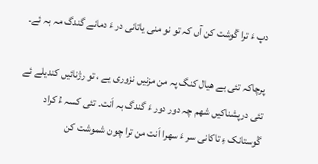دپ ءَ ترا گْوشت کن آں کہ تو نو منی یاتانی در ءَ دمانے گندگ مہ بہ ئے۔

پرچاکہ تئی بے ھیال کنگ پہ من مزنیں نزوری یے ، تو رژنائیں کندیلے ئے تئی درپشناکیں شھم چہ دور دور ءَ گندگ بہ اَنت۔ تئی کسہ ءُ کراد گْوستانک ءِ تاکانی سر ءَ سھرا اَنت من ترا چون شموشت کن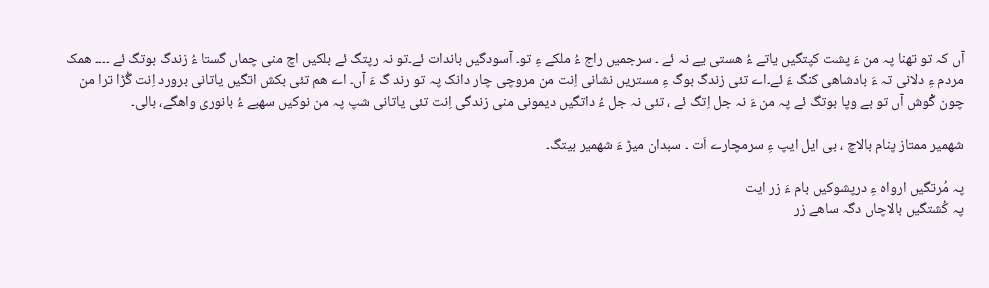آں کہ تو تھنا پہ من ءَ پشت کپتگیں یاتے ءُ ھستی یے نہ ئے ۔ سرجمیں راج ءُ ملکے ءِ تو۔ آسودگیں باندات ئے۔تو نہ رپتگ ئے بلکیں اچ منی چماں گستا ءُ زندگ بوتگ ئے ۔۔۔۔ ھمک مردم ءِ دلانی تہ ءَ بادشاھی کنگ ءَ ئے۔اے تئی زندگ بوگ ءِ مستریں نشانی اِنت من مروچی چار دانک پہ تو رند گ ءَ آں۔ اے ھم تئی بکش اتگیں یاتانی برورد اِنت گُڑا ترا من چون گْوش آں تو بے وپا بوتگ ئے پہ من ءَ نہ جل اِتگ ئے ، تئی نہ جل ءُ داتگیں دیمونی منی زندگی اِنت تئی یاتانی شپ پہ من نوکیں سھبے ءُ بانوری واھگے، بالی۔

شھمیر ممتاز پنام بالاچ ، بی ایل ایپ ءِ سرمچارے اَت ۔ سبدان میڑ ءَ شھمیر بیتگ۔

پہ مُرتگیں ارواہ ءِ درپشوکیں بام ءَ زر ایت
پہ کُشتگیں بالاچاں دگہ ساھے زر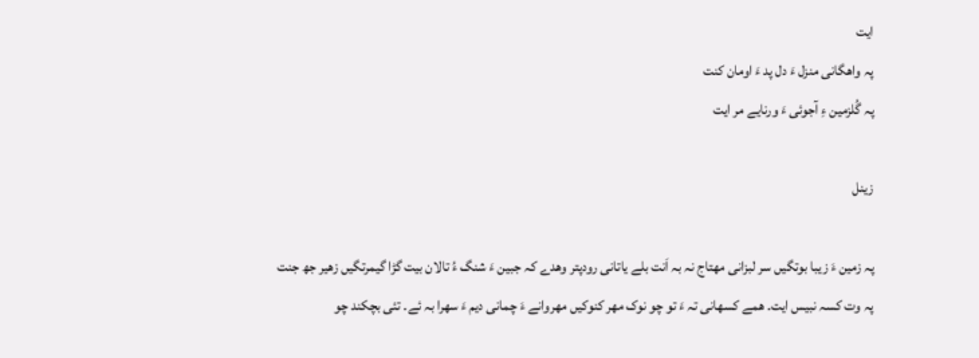ایت
پہ واھگانی منزل ءَ دل پد ءَ اومان کنت
پہ گُلزمین ءِ آجوئی ءَ ورنایے مر ایت

زینل

پہ زمین ءَ زیبا بوتگیں سر لبزانی مھتاج نہ بہ اَنت بلے یاتانی رودپتر وھدے کہ جبین ءَ شنگ ءُ تالان بیت گڑا گیمرتگیں زھیر جھ جنت پہ وت کسہ نبیس ایت۔ ھمے کسھانی تہ ءَ تو چو نوک مھر کنوکیں مھروانے ءَ چمانی دیم ءَ سھرا بہ ئے۔ تئی بچکند چو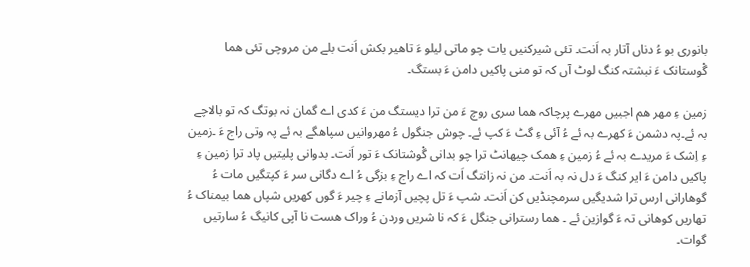بانوری بو ءُ دناں آتار بہ اَنت۔ تئی شیرکنیں یات چو ماتی لیلو ءَ تاھیر بکش اَنت بلے من مروچی تئی ھما گْوستانک ءَ نبشتہ کنگ لوٹ آں کہ تو منی پاکیں دامن ءَ بستگ۔

زمین ءِ مھر ھم اجبیں مھرے پرچاکہ ھما سری روچ ءَ من ترا دیستگ من ءَ کدی اے گمان نہ بوتگ کہ تو بالاچے بہ ئے۔پہ دشمن ءَ کھرے بہ ئے ءُ آئی ءِ گٹ ءَ کپ ئے۔ چوش جنگول ءُ مھروانیں سپاھگے بہ ئے پہ وتی راج ءَ ۔زمین ءِ اِشک ءَ مریدے بہ ئے ءُ زمین ءِ ھمک چیھانٹ ترا چو بدانی گْوشتانک ءَ تور اَنت۔ بدوانی پلیتیں پاد ترا زمین ءِ پاکیں دامن ءَ ایر کنگ ءَ دل نہ بہ اَنت۔ من نہ زانتگ اَت کہ اے راج ءِ بزگی ءُ اے دگانی سر ءَ کپتگیں مات ءُ گوھارانی ارس ترا شدیگیں سرمچنڈیں کن اَنت۔ شپ ءَ تل پچیں آزمانے ءِ چیر ءَ گوں کھریں شپاں ھما بیمناک ءُ تھاریں کوھانی تہ ءَ گوازین ئے ۔ ھما رسترانی جنگل ءَ کہ نا شریں وردن ءُ وراک ھست نا آپی کانیگ ءُ سارتیں گوات۔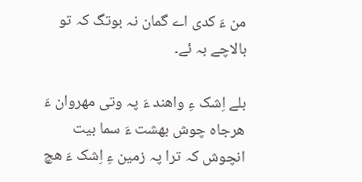من ءَ کدی اے گمان نہ بوتگ کہ تو بالاچے بہ ئے۔

بلے اِشک ءِ واھند ءَ پہ وتی مھروان ءَ ھرجاہ چوش بھشت ءَ سما بیت انچوش کہ ترا پہ زمین ءِ اِشک ءَ ھچ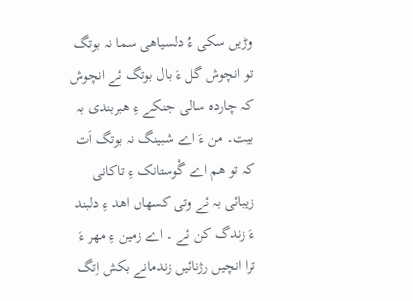وڑیں سکی ءُ دلسیاھی سما نہ بوتگ تو انچوش گل ءَ بال بوتگ ئے انچوش کہ چاردہ سالی جنکے ءِ ھبربندی بہ بیت۔ من ءَ اے شبینگ نہ بوتگ اَت کہ تو ھم اے گْوستانک ءِ تاکانی زیبائی بہ ئے وتی کسھاں اھد ءِ دلبند ءَ زندگ کن ئے ۔ اے زمین ءِ مھر ءَ ترا انچیں رژنائیں زندمانے بکش اِتگ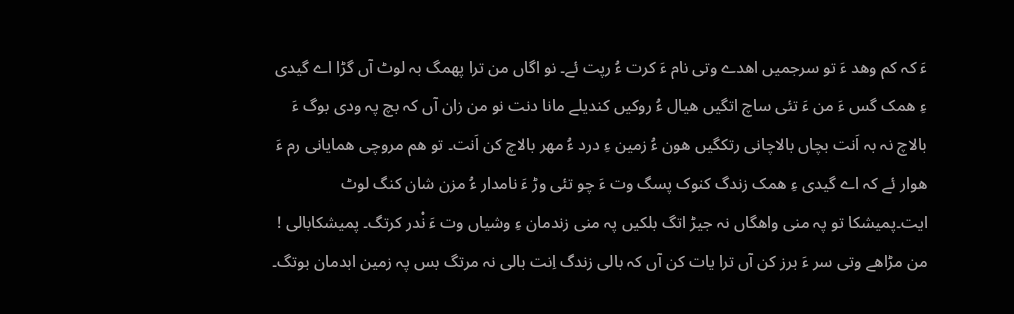ءَ کہ کم وھد ءَ تو سرجمیں اھدے وتی نام ءَ کرت ءُ رپت ئے۔ نو اگاں من ترا پھمگ بہ لوٹ آں گڑا اے گیدی ءِ ھمک گس ءَ من ءَ تئی ساچ اتگیں ھیال ءُ روکیں کندیلے مانا دنت نو من زان آں کہ بچ پہ ودی بوگ ءَ بالاچ نہ بہ اَنت بچاں بالاچانی رتکگیں ھون ءُ زمین ءِ درد ءُ مھر بالاچ کن اَنت۔ تو ھم مروچی ھمایانی رم ءَ ھوار ئے کہ اے گیدی ءِ ھمک زندگ کنوک پسگ وت ءَ چو تئی وڑ ءَ نامدار ءُ مزن شان کنگ لوٹ ایت۔پمیشکا تو پہ منی واھگاں نہ جیڑ اتگ بلکیں پہ منی زندمان ءِ وشیاں وت ءَ نْدر کرتگ۔ پمیشکابالی ! من مڑاھے وتی سر ءَ برز کن آں ترا یات کن آں کہ بالی زندگ اِنت بالی نہ مرتگ بس پہ زمین ابدمان بوتگ۔